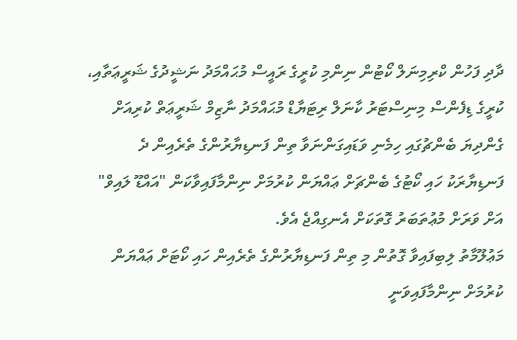ދާދި ފަހުން ކްރިމިނަލް ކޯޓުން ނިންމި ކުރީގެ ރައީސް މުޙައްމަދު ނަޝީދުގެ ޝަރީޢަތާއި، ކުރީގެ ޑިފެންސް މިނިސްޓަރު ކާނަލް ރިޓަޔާޑް މުޙައްމަދު ނާޒިމް ޝަރީޢަތް ކުރިއަށް ގެންދިޔަ ބެންޗުގައި ހިމެނި ވަޑައިގަންނަވާ ތިން ފަނޑިޔާރުންގެ ތެރެއިން ދެ ފަނޑިޔާރަކު ހައި ކޯޓުގެ ބެންޗަށް ޢައްޔަން ކުރުމަށް ނިންމާފައިވާކަން "އައްޑޫ ލައިވް" އަށް ވަރަށް މުޢުތަބަރު ގޮތަކަށް އެނގިއްޖެ އެވެ.
މަޢުލޫމާތު ލިބިފައިވާ ގޮތުން މި ތިން ފަނޑިޔާރުންގެ ތެރެއިން ހައި ކޯޓަށް ޢައްޔަން ކުރުމަށް ނިންމާފައިވަނީ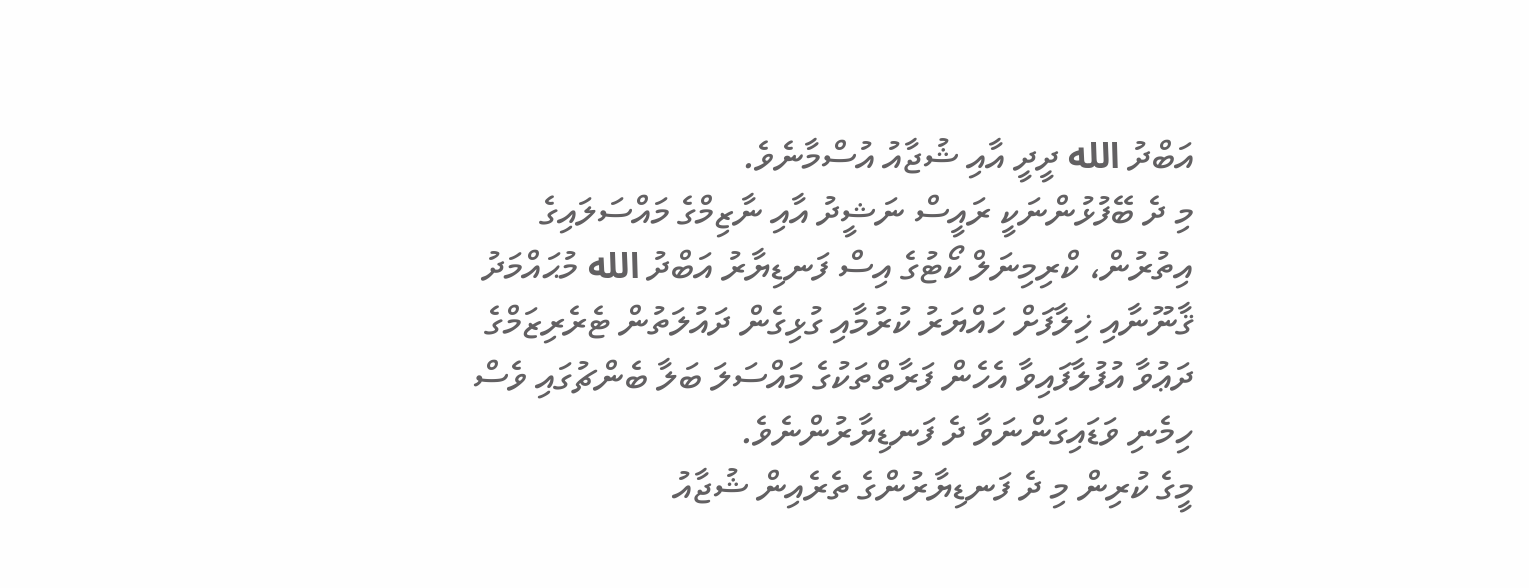އަބްދު الله ދީދީ އާއި ޝުޖާއު އުސްމާނެވެ.
މި ދެ ބޭފުޅުންނަކީ ރައީސް ނަޝީދު އާއި ނާޒިމްގެ މައްސަލައިގެ އިތުރުން، ކްރިމިނަލް ކޯޓުގެ އިސް ފަނޑިޔާރު އަބްދު الله މުޙައްމަދު ޤާނޫނާއި ޚިލާފަށް ހައްޔަރު ކުރުމާއި ގުޅިގެން ދައުލަތުން ޓެރެރިޒަމްގެ ދަޢުވާ އުފުލާފައިވާ އެހެން ފަރާތްތަކުގެ މައްސަލަ ބަލާ ބެންޗުގައި ވެސް ހިމެނި ވަޑައިގަންނަވާ ދެ ފަނޑިޔާރުންނެވެ.
މީގެ ކުރިން މި ދެ ފަނޑިޔާރުންގެ ތެރެއިން ޝުޖާއު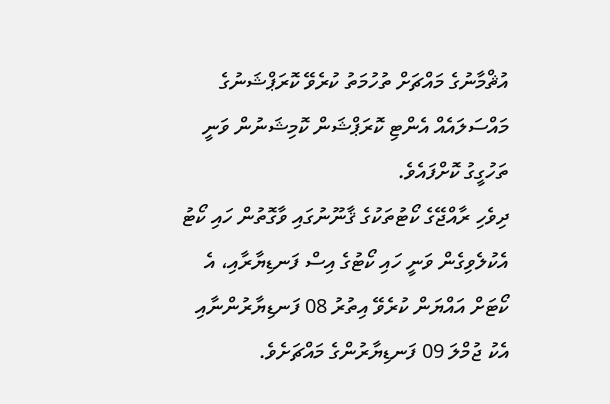އުޘްމާނުގެ މައްޗަށް ތުހުމަތު ކުރެވޭ ކޮރަޕްޝަނުގެ މައްސަލައެއް އެންޓި ކޮރަޕްޝަން ކޮމިޝަނުން ވަނީ ތަހުގީގު ކޮށްފައެވެ.
ދިވެހި ރާއްޖޭގެ ކޯޓުތަކުގެ ޤާނޫނުގައި ވާގޮތުން ހައި ކޯޓު އެކުލެވިގެން ވަނީ ހައި ކޯޓުގެ އިސް ފަނޑިޔާރާއި، އެ ކޯޓަށް އައްޔަން ކުރެވޭ އިތުރު 08 ފަނޑިޔާރުންނާއި އެކު ޖުމްލަ 09 ފަނޑިޔާރުންގެ މައްޗަށެވެ.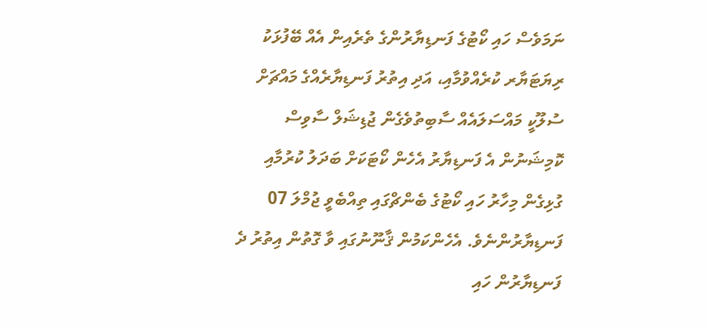ނަމަވެސް ހައި ކޯޓުގެ ފަނޑިޔާރުންގެ ތެރެއިން އެއް ބޭފުޅަކު ރިޔަޓަޔާރ ކުރެއްވުމާއި، އަދި އިތުރު ފަނޑިޔާރެއްގެ މައްޗަށް ސުލޫކީ މައްސަލައެއް ސާބިތުވެގެން ޖުޑިޝަލް ސާވިސް ކޮމިޝަނުން އެ ފަނޑިޔާރު އެހެން ކޯޓަކަށް ބަދަލު ކުރުމާއި ގުޅިގެން މިހާރު ހައި ކޯޓުގެ ބެންޗްގައި ތިއްބެވީ ޖުމްލަ 07 ފަނޑިޔާރުންނެވެ. އެހެންކަމުން ޤާނޫނުގައި ވާ ގޮތުން އިތުރު ދެ ފަނޑިޔާރުން ހައި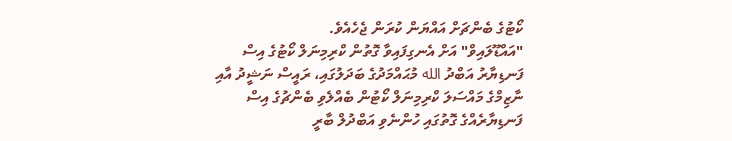ކޯޓުގެ ބެންޗަށް އައްޔަން ކުރަން ޖެހެއެވެ.
"އައްޑޫލައިވް" އަށް އެނގިފައިވާ ގޮތުން ކްރިމިނަލް ކޯޓުގެ އިސް ފަނޑިޔާރު އަބްދު الله މުޙައްމަދުގެ ބަދަލުގައި، ރައީސް ނަޝީދު އާއި ނާޒިމްގެ މައްސަލަ ކްރިމިނަލް ކޯޓުން ބެއްލެވި ބެންޗުގެ އިސް ފަނޑިޔާރެއްގެ ގޮތުގައި ހުންނެވި އަބްދުލް ބާރީ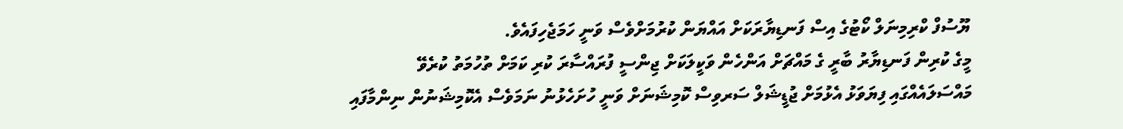ޔޫސުފް ކްރިމިނަލް ކޯޓުގެ އިސް ފަނޑިޔާރަކަށް އައްޔަން ކުރުމަށްވެސް ވަނީ ހަމަޖެހިފައެވެ.
މީގެ ކުރިން ފަނޑިޔާރު ބާރީ ގެ މައްޗަށް އަންހެން ވަކީލަކަށް ޖިންސީ ފުރައްސާރަ ކުރި ކަމަށް ތުހުމަތު ކުރެވޭ މައްސަލައެއްގައި ފިޔަވަޅު އެޅުމަށް ޖުޑީޝަލް ސަރވިސް ކޮމިޝަނަށް ވަނީ ހުށަހެޅުނު ނަމަވެސް އެކޮމިޝަނުން ނިންމާފައި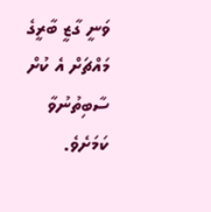ވަނީ ގާޒީ ބާރީގެ މައްޗަށް އެ ކުށް ސާބިތުނުވާ ކަމަށެވެ.